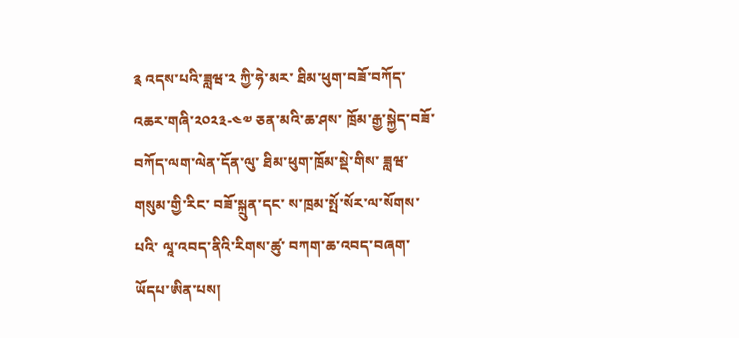༉ འདས་པའི་ཟླཝ་༢ ཀྱི་ཧེ་མར་ ཐིམ་ཕུག་བཟོ་བཀོད་འཆར་གཞི་༢༠༢༣-༤༧ ཅན་མའི་ཆ་ཤས་ ཁྲོམ་རྒྱ་སྐྱེད་བཟོ་བཀོད་ལག་ལེན་དོན་ལུ་ ཐིམ་ཕུག་ཁྲོམ་སྡེ་གིས་ ཟླཝ་གསུམ་གྱི་རིང་ བཟོ་སྐྲུན་དང་ ས་ཁྲམ་སྤོ་སོར་ལ་སོགས་པའི་ ལཱ་འབད་ནིའི་རིགས་ཚུ་ བཀག་ཆ་འབད་བཞག་ཡོདཔ་ཨིན་པས།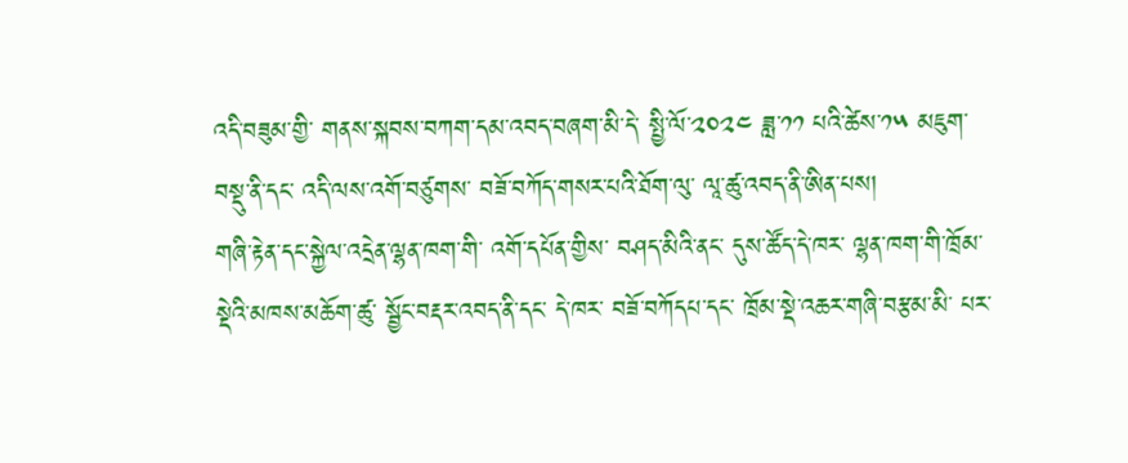འདི་བཟུམ་གྱི་ གནས་སྐབས་བཀག་དམ་འབད་བཞག་མི་དེ་ སྤྱི་ལོ་༢༠༢༤ ཟླ་༡༡ པའི་ཚེས་༡༥ མཇུག་བསྡུ་ནི་དང་ འདི་ལས་འགོ་བཙུགས་ བཟོ་བཀོད་གསར་པའི་ཐོག་ལུ་ ལཱ་ཚུ་འབད་ནི་ཨིན་པས།
གཞི་རྟེན་དང་སྐྱེལ་འདྲེན་ལྷན་ཁག་གི་ འགོ་དཔོན་གྱིས་ བཤད་མིའི་ནང་ དུས་ཚོད་དེ་ཁར་ ལྷན་ཁག་གི་ཁྲོམ་སྡེའི་མཁས་མཆོག་ཚུ་ སྦྱོང་བརྡར་འབད་ནི་དང་ དེ་ཁར་ བཟོ་བཀོདཔ་དང་ ཁྲོམ་སྡེ་འཆར་གཞི་བརྩམ་མི་ པར་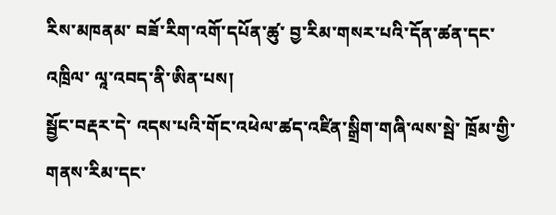རིས་མཁནམ་ བཟོ་རིག་འགོ་དཔོན་ཚུ་ བྱ་རིམ་གསར་པའི་དོན་ཚན་དང་འཁྲིལ་ ལཱ་འབད་ནི་ཨིན་པས།
སྦྱོང་བརྡར་དེ་ འདས་པའི་གོང་འཕེལ་ཚད་འཛིན་སྒྲིག་གཞི་ལས་སྦེ་ ཁྲོམ་གྱི་གནས་རིམ་དང་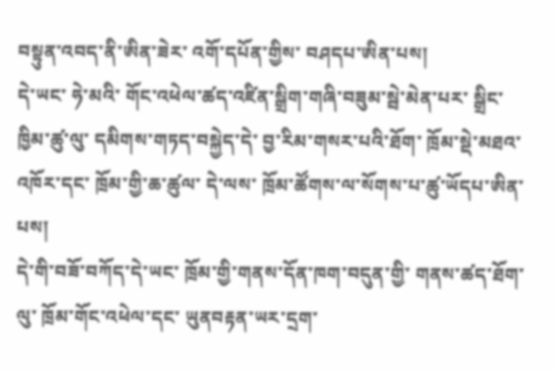བསྟུན་འབད་ནི་ཨིན་ཟེར་ འགོ་དཔོན་གྱིས་ བཤདཔ་ཨིན་པས།
དེ་ཡང་ ཧེ་མའི་ གོང་འཕེལ་ཚད་འཛིན་སྒྲིག་གཞི་བཟུམ་སྦེ་མེན་པར་ སྒྲིང་ཁྱིམ་ཚུ་ལུ་ དམིགས་གཏད་བསྐྱེད་དེ་ བྱ་རིམ་གསར་པའི་ཐོག་ ཁྲོམ་སྡེ་མཐའ་འཁོར་དང་ ཁྲོམ་གྱི་ཆ་ཚུལ་ དེ་ལས་ ཁྲོམ་ཚོགས་ལ་སོགས་པ་ཚུ་ཡོདཔ་ཨིན་པས།
དེ་གི་བཟོ་བཀོད་དེ་ཡང་ ཁྲོམ་གྱི་གནས་དོན་ཁག་བདུན་གྱི་ གནས་ཚད་ཐོག་ལུ་ ཁྲོམ་གོང་འཕེལ་དང་ ཡུནབརྟན་ཡར་དྲག་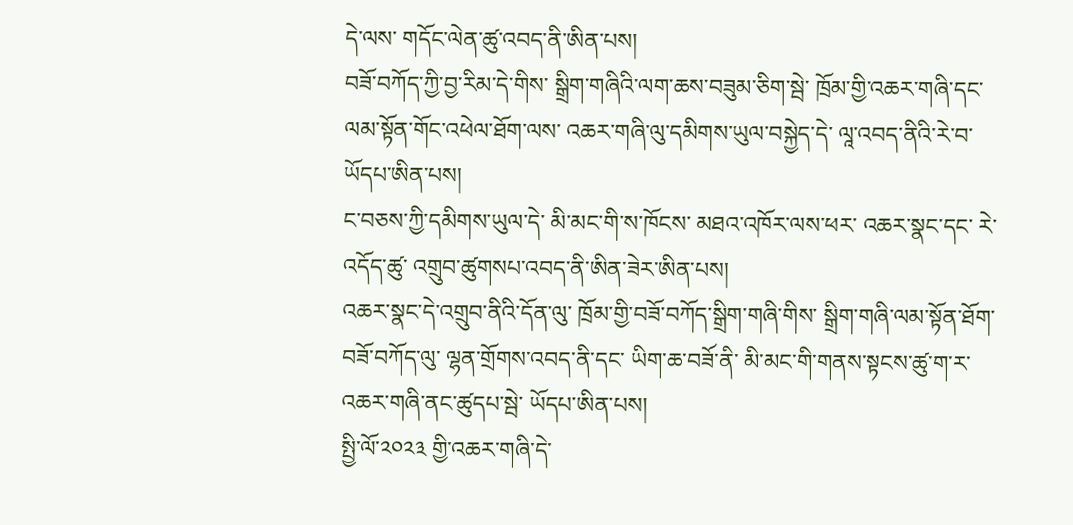དེ་ལས་ གདོང་ལེན་ཚུ་འབད་ནི་ཨིན་པས།
བཟོ་བཀོད་ཀྱི་བྱ་རིམ་དེ་གིས་ སྒྲིག་གཞིའི་ལག་ཆས་བཟུམ་ཅིག་སྦེ་ ཁྲོམ་གྱི་འཆར་གཞི་དང་ ལམ་སྟོན་གོང་འཕེལ་ཐོག་ལས་ འཆར་གཞི་ལུ་དམིགས་ཡུལ་བསྐྱེད་དེ་ ལཱ་འབད་ནིའི་རེ་བ་ཡོདཔ་ཨིན་པས།
ང་བཅས་ཀྱི་དམིགས་ཡུལ་དེ་ མི་མང་གི་ས་ཁོངས་ མཐའ་འཁོར་ལས་ཕར་ འཆར་སྣང་དང་ རེ་འདོད་ཚུ་ འགྲུབ་ཚུགསཔ་འབད་ནི་ཨིན་ཟེར་ཨིན་པས།
འཆར་སྣང་དེ་འགྲུབ་ནིའི་དོན་ལུ་ ཁྲོམ་གྱི་བཟོ་བཀོད་སྒྲིག་གཞི་གིས་ སྒྲིག་གཞི་ལམ་སྟོན་ཐོག་ བཟོ་བཀོད་ལུ་ ལྷན་གྲོགས་འབད་ནི་དང་ ཡིག་ཆ་བཟོ་ནི་ མི་མང་གི་གནས་སྟངས་ཚུ་ག་ར་ འཆར་གཞི་ནང་ཚུདཔ་སྦེ་ ཡོདཔ་ཨིན་པས།
སྤྱི་ལོ་༢༠༢༣ གྱི་འཆར་གཞི་དེ་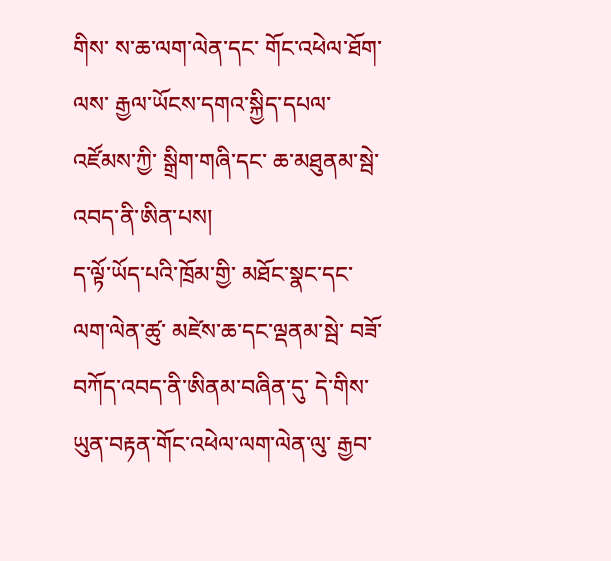གིས་ ས་ཆ་ལག་ལེན་དང་ གོང་འཕེལ་ཐོག་ལས་ རྒྱལ་ཡོངས་དགའ་སྐྱིད་དཔལ་འཛོམས་ཀྱི་ སྒྲིག་གཞི་དང་ ཆ་མཐུནམ་སྦེ་ འབད་ནི་ཨིན་པས།
ད་ལྟོ་ཡོད་པའི་ཁྲོམ་གྱི་ མཐོང་སྣང་དང་ ལག་ལེན་ཚུ་ མཛེས་ཆ་དང་ལྡནམ་སྦེ་ བཟོ་བཀོད་འབད་ནི་ཨིནམ་བཞིན་དུ་ དེ་གིས་ ཡུན་བརྟན་གོང་འཕེལ་ལག་ལེན་ལུ་ རྒྱབ་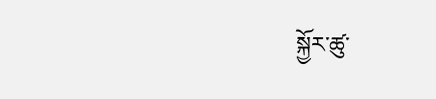སྐྱོར་ཚུ་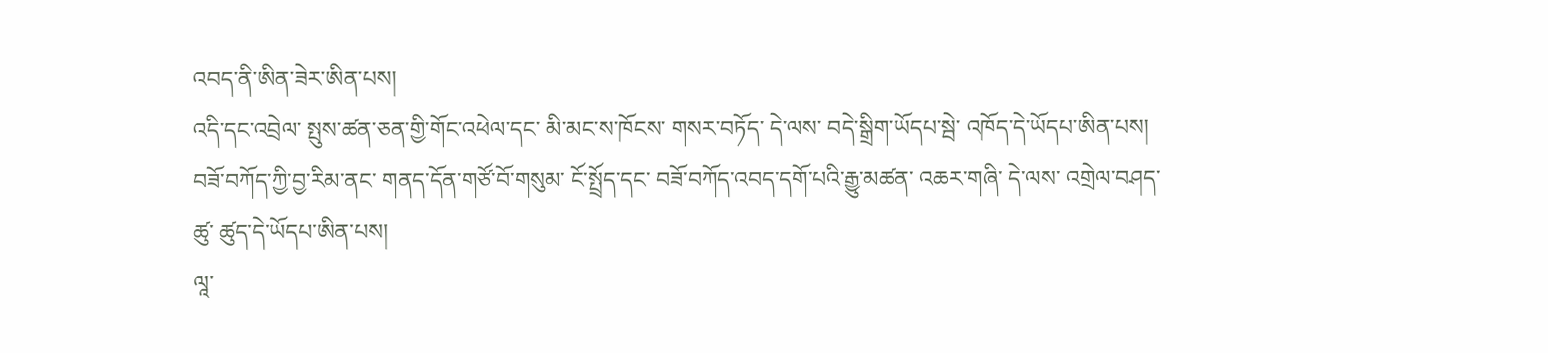འབད་ནི་ཨིན་ཟེར་ཨིན་པས།
འདི་དང་འབྲེལ་ སྤུས་ཚན་ཅན་གྱི་གོང་འཕེལ་དང་ མི་མང་ས་ཁོངས་ གསར་བཏོད་ དེ་ལས་ བདེ་སྒྲིག་ཡོདཔ་སྦེ་ འཁོད་དེ་ཡོདཔ་ཨིན་པས།
བཟོ་བཀོད་ཀྱི་བྱ་རིམ་ནང་ གནད་དོན་གཙོ་བོ་གསུམ་ ངོ་སྤྲོད་དང་ བཟོ་བཀོད་འབད་དགོ་པའི་རྒྱུ་མཚན་ འཆར་གཞི་ དེ་ལས་ འགྲེལ་བཤད་ཚུ་ ཚུད་དེ་ཡོདཔ་ཨིན་པས།
ལཱ་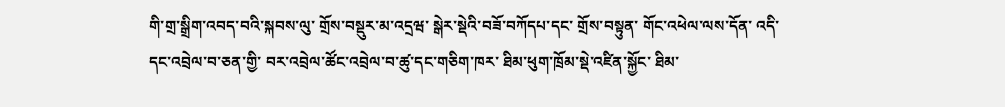གི་གྲ་སྒྲིག་འབད་བའི་སྐབས་ལུ་ གྲོས་བསྡུར་མ་འདྲཝ་ སྒེར་སྡེའི་བཟོ་བཀོདཔ་དང་ གྲོས་བསྟུན་ གོང་འཕེལ་ལས་དོན་ འདི་དང་འབྲེལ་བ་ཅན་གྱི་ བར་འབྲེལ་ཚོང་འབྲེལ་བ་ཚུ་དང་གཅིག་ཁར་ ཐིམ་ཕུག་ཁྲོམ་སྡེ་འཛིན་སྐྱོང་ ཐིམ་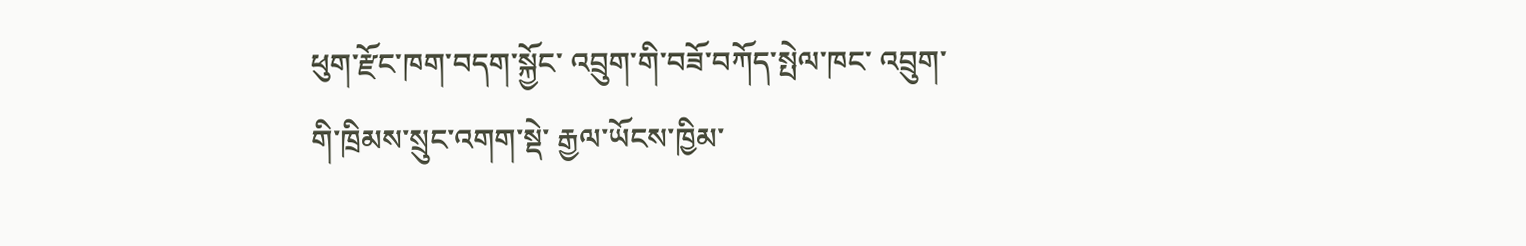ཕུག་རྫོང་ཁག་བདག་སྐྱོང་ འབྲུག་གི་བཟོ་བཀོད་སྤེལ་ཁང་ འབྲུག་གི་ཁྲིམས་སྲུང་འགག་སྡེ་ རྒྱལ་ཡོངས་ཁྱིམ་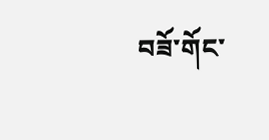བཟོ་གོང་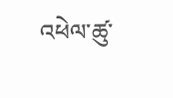འཕེལ་ཚུ་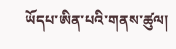ཡོདཔ་ཨིན་པའི་གནས་ཚུལ།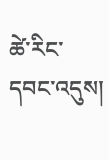ཚེ་རིང་དབང་འདུས།